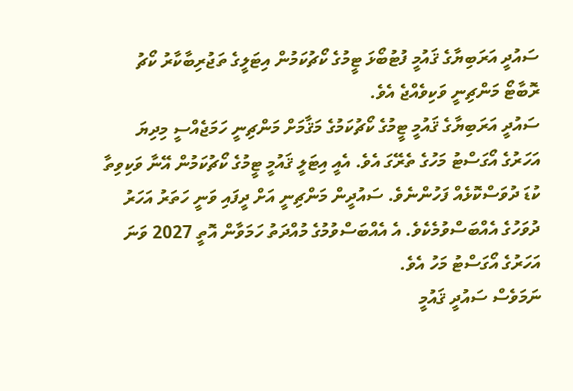ސައުދީ އަރަބިޔާގެ ޤައުމީ ފުޓުބޯޅަ ޓީމުގެ ކޯޗުކަމުން އިޓަލީގެ ތަޖުރިބާކާރު ކޯޗު ރޮބާޓޯ މަންޗިނީ ވަކިވެއްޖެ އެވެ.
ސައުދީ އަރަބިޔާގެ ޤައުމީ ޓީމުގެ ކޯޗުކަމުގެ މަޤާމަށް މަންޗިނީ ހަމަޖެއްސީ މިދިޔަ އަހަރުގެ އޯގަސްޓު މަހުގެ ތެރޭގަ އެވެ. އެއީ އިޓަލީ ޤައުމީ ޓީމުގެ ކޯޗުކަމުން އޭނާ ވަކިވިތާ ކުޑަ ދުވަސްކޮޅެއް ފަހުންނެވެ. ސައުދީން މަންޗިނީ އަށް ދީފައި ވަނީ ހަތަރު އަހަރު ދުވަހުގެ އެއްބަސްވުމެކެވެ. އެ އެއްބަސްވުމުގެ މުއްދަތު ހަމަވާން އޮތީ 2027 ވަނަ އަހަރުގެ އޯގަސްޓު މަހު އެވެ.
ނަމަވެސް ސައުދީ ޤައުމީ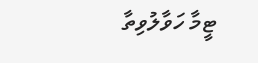ޓީމާ ހަވާލުވިތާ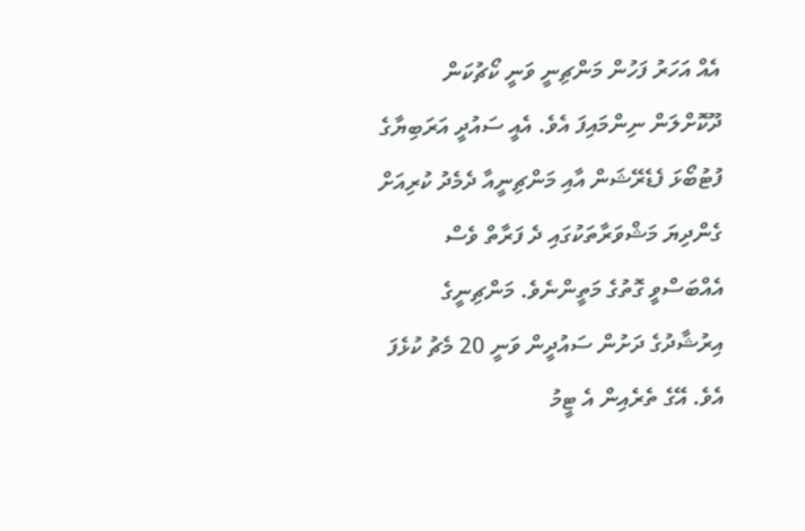އެއް އަހަރު ފަހުން މަންޗިނީ ވަނީ ކޯޗުކަން ދޫކޮށްލަން ނިންމައިފަ އެވެ. އެއީ ސައުދީ އަރަބިޔާގެ ފުޓުބޯޅަ ފެޑެރޭޝަން އާއި މަންޗިނީއާ ދެމެދު ކުރިއަށް ގެންދިޔަ މަޝްވަރާތަކުގައި ދެ ފަރާތް ވެސް އެއްބަސްވީ ގޮތުގެ މަތީންނެވެ. މަންޗިނީގެ އިރުޝާދުގެ ދަށުން ސައުދީން ވަނީ 20 މެޗު ކުޅެފަ އެވެ. އޭގެ ތެރެއިން އެ ޓީމު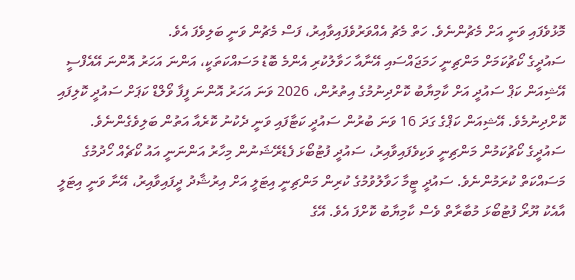މޮޅުވެފައި ވަނީ އަށް މެޗުންނެވެ. ހަތް މެޗު އެއްވަރުވެފައިވާއިރު، ފަސް މެޗުން ވަނީ ބަލިވެފަ އެވެ.
ސައުދީގެ ކޯޗުކަމަށް މަންޗިނީ ހަމަޖައްސައި އޭނާއާ ހަވާލުކުރި އެންމެ ބޮޑު މަސައްކަތަކީ، އަންނަ އަހަރު އޮންނަ އޭއެފްސީ އޭޝިއަން ކަޕް ސައުދީ އަށް ކާމިޔާބު ކޮށްދިނުމުގެ އިތުރުން، 2026 ވަނަ އަހަރު އޮންނަ ފީފާ ވޯލްޑް ކަޕަށް ސައުދީ ކޮލިފައި ކޮށްދިނުމެވެ. އޭޝިއަން ކަޕްގެ ގަދަ 16 ވަނަ ބުރުން ސައުދީ ކަޓާފައި ވަނީ ދެކުނު ކޮރެއާ އަތުން ބަލިވެގެންނެވެ.
ސައުދީގެ ކޯޗުކަމުން މަންޗިނީ ވަކިވެފައިވާއިރު، ސައުދީ ފުޓުބޯޅަ ފެޑެރޭޝަނުން މިހާރު އަންނަނީ އައު ކޯޗެއް ހޯދުމުގެ މަސައްކަތް ކުރަމުންނެވެ. ސައުދީ ޓީމާ ހަވާލުވުމުގެ ކުރިން މަންޗިނީ އިޓަލީ އަށް އިރުޝާދު ދީފައިވާއިރު، އޭނާ ވަނީ އިޓަލީ އާއެކު ޔޫރޯ ފުޓުބޯޅަ މުބާރާތް ވެސް ކާމިޔާބު ކޮށްފަ އެވެ. އޭގެ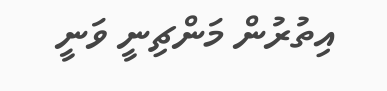އިތުރުން މަންޗިނީ ވަނީ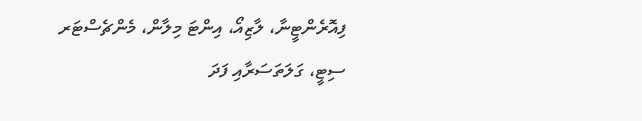ފިއޮރެންޓީނާ، ލާޒިއޯ، އިންޓަ މިލާން، މެންޗެސްޓަރ ސިޓީ، ގަލަތަސަރާއި ފަދަ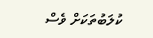ކުލަބުތަކަށް ވެސް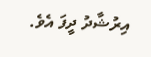އިރުޝާދު ދީފަ އެވެ.